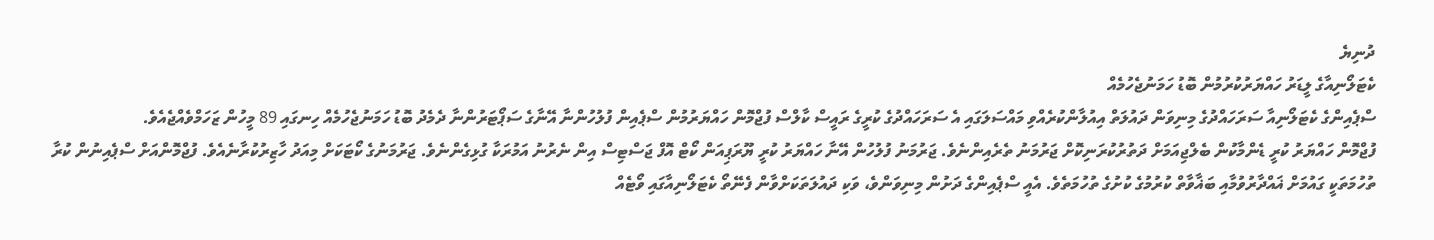ދުނިޔެ
ކެޓަލޯނިއާގެ ލީޑަރު ހައްޔަރުކުރުމުން ބޮޑު ހަމަނުޖެހުމެއް
ސްޕެއިންގެ ކެޓަލޯނިއާ ސަރަހައްދުގެ މިނިވަން ދައުލަތް އިއުލާންކުރެއްވި މައްސަލަގައި އެ ސަރަހައްދުގެ ކުރީގެ ރައީސް ކާލްސް ފުޖްމޮން ހައްޔަރުމުން ސްޕެއިން ފުލުހުންނާ އޭނާގެ ސަޕޯޓަރުންނާ ދެމެދު ބޮޑު ހަމަނުޖެހުމެއް ހިނގައި 89 މީހުން ޒަހަމްވެއްޖެއެވެ.
ފުޖްމޮން ހައްޔަރު ކުރީ ޑެންމާކުން ބެލްޖިއަމަށް ދަތުރުކުރަނިކޮށް ޖަރުމަނު ތެރެއިންނެވެ. ޖަރުމަނު ފުލުހުން އޭނާ ހައްޔަރު ކުރީ ޔޫރަޕިއަން ކޯޓް އޮފް ޖަސްޓިސް އިން ނެރުނު އަމުރަކާ ގުޅިގެންނެވެ. ޖަރުމަނުގެ ކޯޓަކަށް މިއަދު ހާޒިރުކުރާނެއެވެ. ފުޖްމޮންއަށް ސްޕެއިނުން ކުރާ ތުހުމަތަކީ ގައުމަށް ޣައްދާރުވުމާއި ބަޣާވާތް ކުރުމުގެ ކުށުގެ ތުހުމަތެވެ. އެއީ ސްޕެއިންގެ ދަށުން މިނިވަންވެ، ވަކި ދައުލަތަކަށްވާން ފެނޭތޯ ކެޓަލޯނިއާގައި ވޯޓެއް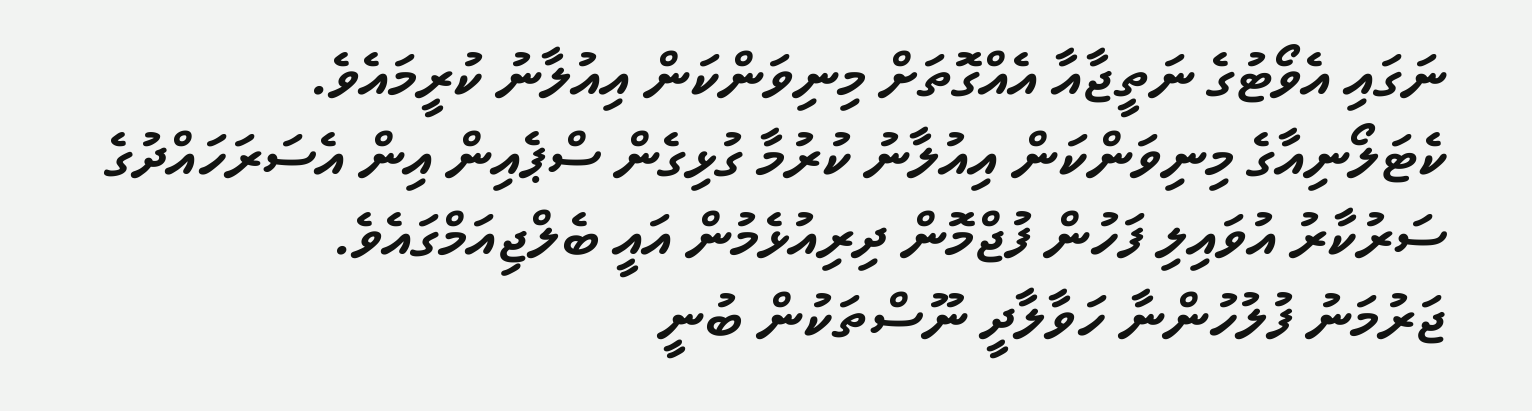ނަގައި އެވޯޓުގެ ނަތީޖާއާ އެއްގޮތަށް މިނިވަންކަން އިއުލާނު ކުރީމައެވެ.
ކެޓަލޯނިއާގެ މިނިވަންކަން އިއުލާނު ކުރުމާ ގުޅިގެން ސްޕެއިން އިން އެސަރަހައްދުގެ ސަރުކާރު އުވައިލި ފަހުން ފުޖްމޮން ދިރިއުޅެމުން އައީ ބެލްޖިއަމްގައެވެ.
ޖަރުމަނު ފުލުހުންނާ ހަވާލާދީ ނޫސްތަކުން ބުނީ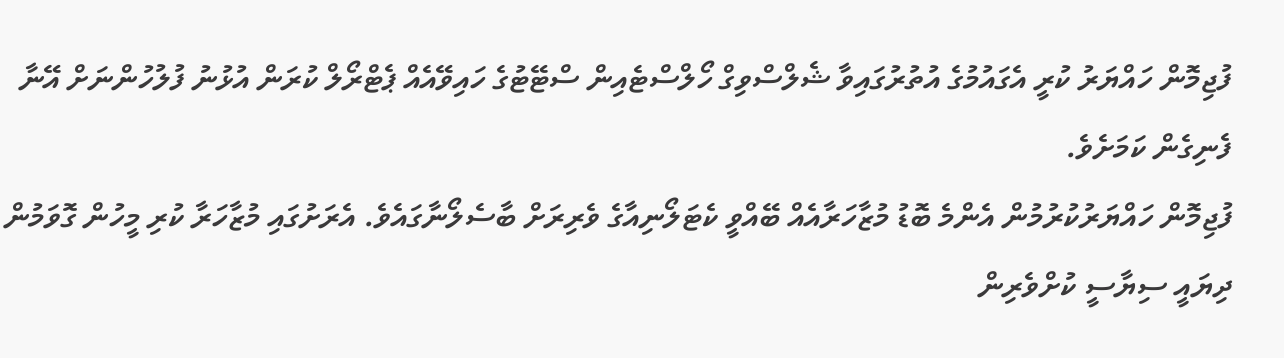ފުޖިމޮން ހައްޔަރު ކުރީ އެގައުމުގެ އުތުރުގައިވާ ޝެލްސްވިގް ހޯލްސްޓެއިން ސްޓޭޓުގެ ހައިވޭއެއް ޕެޓްރޯލް ކުރަން އުޅުނު ފުލުހުންނަށް އޭނާ ފެނިގެން ކަމަށެވެ.
ފުޖިމޮން ހައްޔަރުކުރުމުން އެންމެ ބޮޑު މުޒާހަރާއެއް ބޭއްވީ ކެޓަލޯނިއާގެ ވެރިރަށް ބާސެލޯނާގައެވެ. އެރަށުގައި މުޒާހަރާ ކުރި މީހުން ގޮވަމުން ދިޔައީ ސިޔާސީ ކުށްވެރިން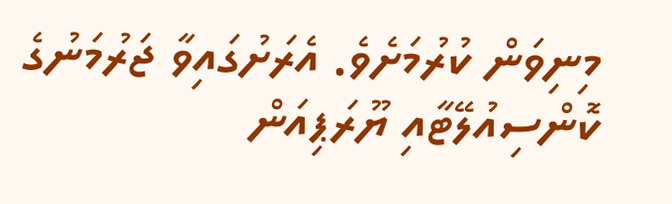މިނިވަން ކުރުމަށެވެ. އެރަށުގައިވާ ޖަރުމަނުގެ ކޮންސިއުލޭޓާއި ޔޫރަޕިއަން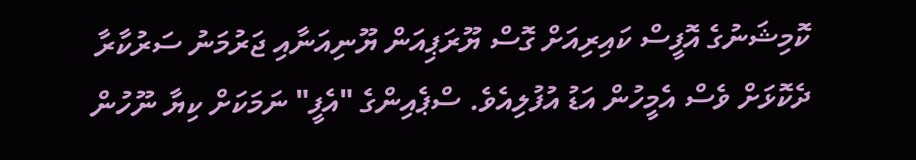ކޮމިޝަނުގެ އޮފީސް ކައިރިއަށް ގޮސް ޔޫރަޕިއަން ޔޫނިއަނާއި ޖަރުމަނު ސަރުކާރާ ދެކޮޅަށް ވެސް އެމީހުން އަޑު އުފުލިއެވެ. ސްޕެއިންގެ "އެފީ" ނަމަކަށް ކިޔާ ނޫހުން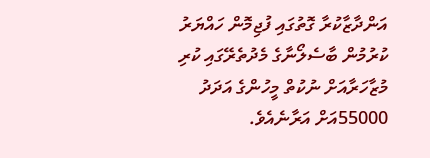އަންދާޒާކުރާ ގޮތުގައި ފުޖިމޮން ހައްޔަރު ކުރުމުން ބާސެލޯނާގެ މެދުތެރޭގައި ކުރި މުޒާހަރާއަށް ނުކުތް މީހުންގެ އަދަދު 55000އަށް އަރާނެއެވެ.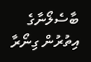ބާސެލޯނާގެ އިތުރުން ގިނޯރާ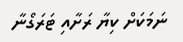ނަމަކަށް ކިޔާ ރަށާއި ޓަރަގޯނާ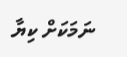ނަމަކަށް ކިޔާ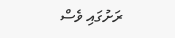ރަށުގައި ވެސް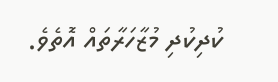ކުދިކުދި މުޒާހަރާތައް އޮތެވެ.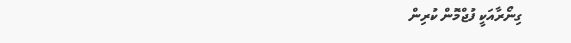ގިނޯރާއަކީ ފުޖްމޮން ކުރިން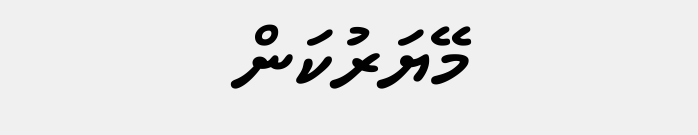މޭޔަރުކަން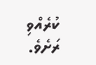ކުރެއްވި ރަށެވެ.